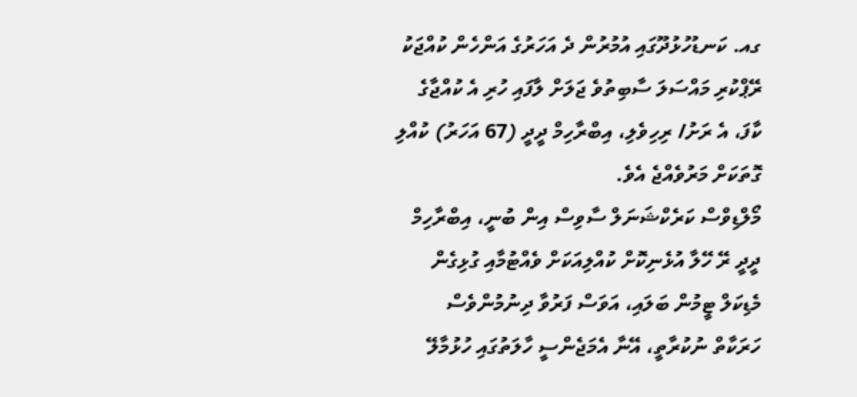ގއ. ކަނޑުހުޅުދޫގައި އުމުރުން ދެ އަހަރުގެ އަންހެން ކުއްޖަކު ރޭޕްކުރި މައްސަލަ ސާބިތުވެ ޖަލަށް ލާފައި ހުރި އެ ކުއްޖާގެ ކާފަ، އެ ރަށު/ ރިހިވެލި، އިބްރާހިމް ދީދީ (67 އަހަރު) ކުއްލި ގޮތަކަށް މަރުވެއްޖެ އެވެ.
މޯލްޑިވްސް ކަރެކްޝަނަލް ސާވިސް އިން ބުނީ، އިބްރާހިމް ދީދީ ރޭ ހޭލާ އުޅެނިކޮށް ކުއްލިއަކަށް ވެއްޓުމާއި ގުޅިގެން މެޑިކަލް ޓީމުން ބަލައި، އަވަސް ފަރުވާ ދިނުމުންވެސް ހަރަކާތް ނުކުރާތީ، އޭނާ އެމަޖެންސީ ހާލަތުގައި ހުޅުމާލޭ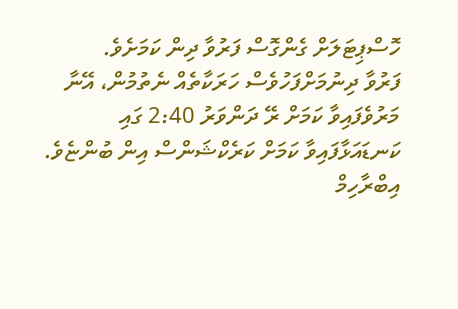ހޮސްޕިޓަލަށް ގެންގޮސް ފަރުވާ ދިން ކަމަށެވެ.
ފަރުވާ ދިނުމަށްފަހުވެސް ހަރަކާތެއް ނެތުމުން، އޭނާ މަރުވެފައިވާ ކަމަށް ރޭ ދަންވަރު 2:40 ގައި ކަނޑައަޅާފައިވާ ކަމަށް ކަރެކްޝަންސް އިން ބުންޏެވެ.
އިބްރާހިމް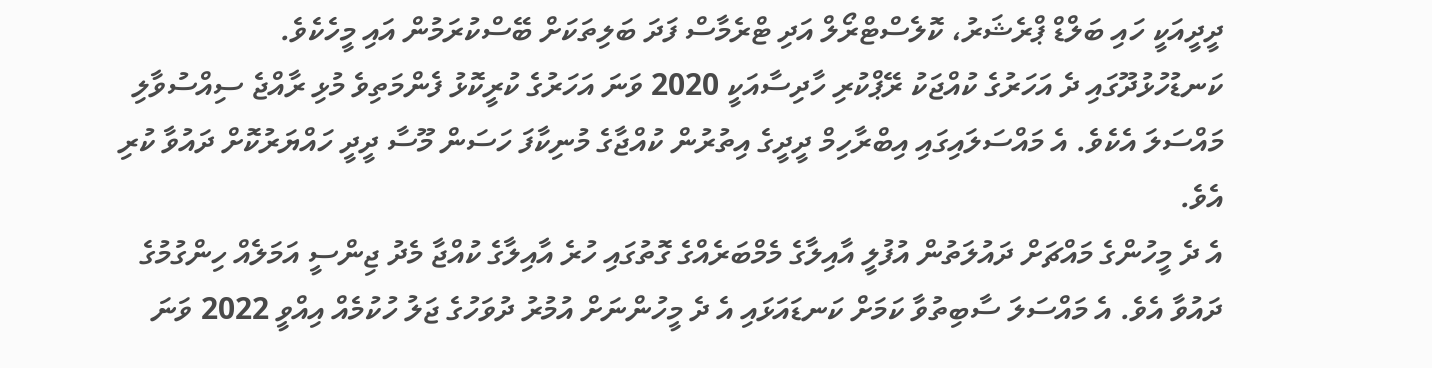ދީދީއަކީ ހައި ބަލްޑް ޕްރެޝަރު، ކޮލެސްޓްރޯލް އަދި ޓްރެމާސް ފަދަ ބަލިތަކަށް ބޭސްކުރަމުން އައި މީހެކެވެ.
ކަނޑުހުޅުދޫގައި ދެ އަހަރުގެ ކުއްޖަކު ރޭޕްކުރި ހާދިސާއަކީ 2020 ވަނަ އަހަރުގެ ކުރީކޮޅު ފެންމަތިވެ މުޅި ރާއްޖެ ސިއްސުވާލި މައްސަލަ އެކެވެ. އެ މައްސަލައިގައި އިބްރާހިމް ދީދީގެ އިތުރުން ކުއްޖާގެ މުނިކާފަ ހަސަން މޫސާ ދީދީ ހައްޔަރުކޮށް ދައުވާ ކުރި އެވެ.
އެ ދެ މީހުންގެ މައްޗަށް ދައުލަތުން އުފުލީ އާއިލާގެ މެމްބަރެއްގެ ގޮތުގައި ހުރެ އާއިލާގެ ކުއްޖާ މެދު ޖިންސީ އަމަލެއް ހިންގުމުގެ ދައުވާ އެވެ. އެ މައްސަލަ ސާބިތުވާ ކަމަށް ކަނޑައަޅައި އެ ދެ މީހުންނަށް އުމުރު ދުވަހުގެ ޖަލު ހުކުމެއް އިއްވީ 2022 ވަނަ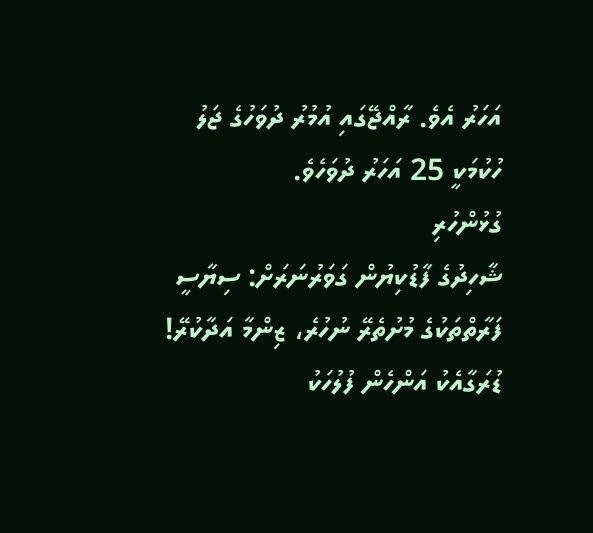އަހަރު އެވެ. ރާއްޖޭގައި އުމުރު ދުވަހުގެ ޖަލު ހުކުމަކީ 25 އަހަރު ދުވަހެވެ.
ގުޅުންހުރި
ޝާހިދުގެ ފާޑުކިޔުން ގަވަރުނަރަށް: ސިޔާސީ ފަރާތްތަކުގެ މުށުތެރޭ ނުހުރެ، ޒިންމާ އަދާކުރޭ!
ޑުރަގާއެކު އަންހެން ފުލުހަކު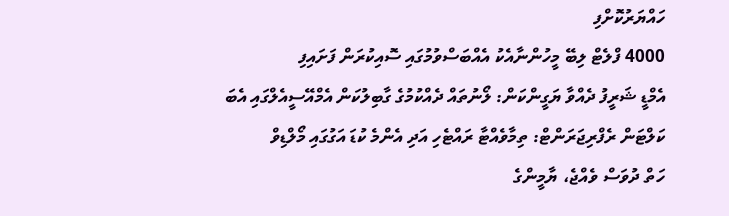ހައްޔަރުކޮށްފި
4000 ފްލެޓް ލިބޭ މީހުންނާއެކު އެއްބަސްވުމުގައި ސޮއިކުރަން ފަށައިފި
އެމްޑީ ޝަރީފު ދެއްވާ ޔަގީންކަން: ލޯނުތައް ދެއްކުމުގެ ގާބިލުކަން އެމްއޭސީއެލްގައި އެބަ
ކަލްޓަން ރެފްރިޖަރަންޓް: ތިމާވެއްޓާ ރައްޓެހި އަދި އެންމެ ކުޑަ އަގުގައި މޯލްޑިވް
ހަތް ދުވަސް ވެއްޖެ، ޔާމީންގެ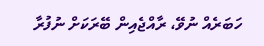ހަބަރެއް ނުވޭ، ރާއްޖެއިން ބޭރަކަށް ނުފުރާ